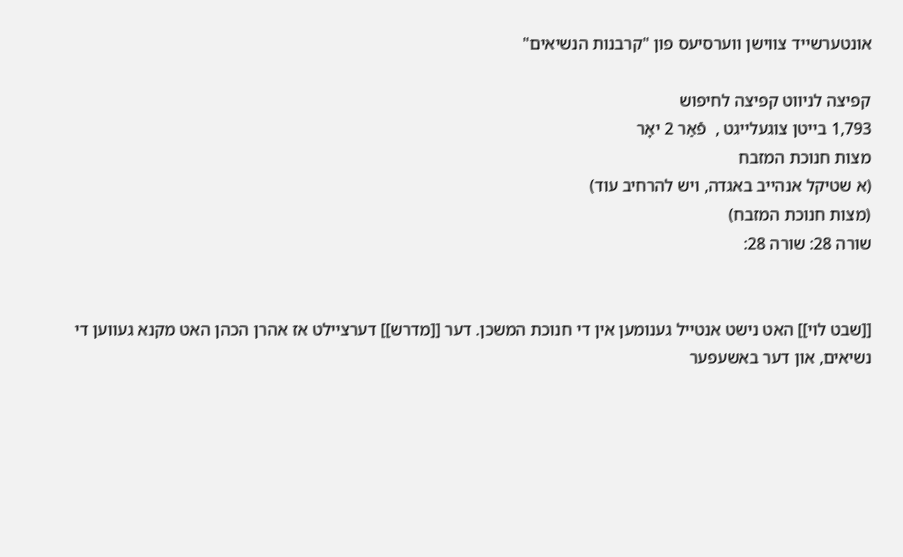אונטערשייד צווישן ווערסיעס פון "קרבנות הנשיאים"

קפיצה לניווט קפיצה לחיפוש
1,793 בייטן צוגעלייגט ,  פֿאַר 2 יאָר
מצות חנוכת המזבח
(א שטיקל אנהייב באגדה, ויש להרחיב עוד)
(מצות חנוכת המזבח)
שורה 28: שורה 28:


[[שבט לוי]] האט נישט אנטייל גענומען אין די חנוכת המשכן. דער [[מדרש]] דערציילט אז אהרן הכהן האט מקנא געווען די נשיאים, און דער באשעפער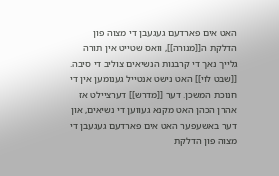האט אים פארדעם געגעבן די מצוה פון הדלקת ה[[מנורה]], וואס שטייט אין תורה גלייך נאך די קרבנות הנשיאים צוליב די סיבה.
[[שבט לוי]] האט נישט אנטייל גענומען אין די חנוכת המשכן. דער [[מדרש]] דערציילט אז אהרן הכהן האט מקנא געווען די נשיאים, און דער באשעפער האט אים פארדעם געגעבן די מצוה פון הדלקת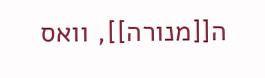ה[[מנורה]], וואס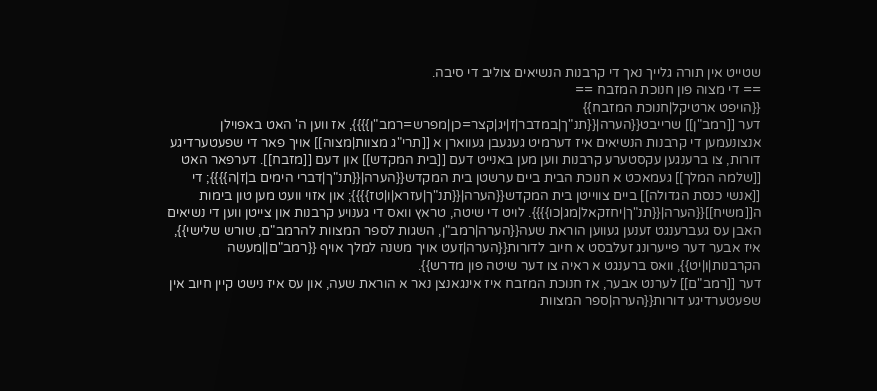שטייט אין תורה גלייך נאך די קרבנות הנשיאים צוליב די סיבה.
== די מצוה פון חנוכת המזבח ==
{{הויפט ארטיקל|חנוכת המזבח}}
דער [[רמב"ן]] שרייבט{{הערה|{{תנ"ך|במדבר|ז|יג|קצר=כן|מפרש=רמב"ן}}}}, אז ווען ה' האט באפוילן אנצונעמען די קרבנות הנשיאים איז דערמיט געגעבן געווארן א [[תרי"ג מצוות|מצוה]] אויך פאר די שפעטערדיגע דורות, צו ברענגען עקסטערע קרבנות ווען מען באנייט דעם [[בית המקדש]] און דעם [[מזבח]]. דערפאר האט [[שלמה המלך]] געמאכט א חנוכת הבית ביים ערשטן בית המקדש{{הערה|{{תנ"ך|דברי הימים ב|ז|ה}}}}; די [[אנשי כנסת הגדולה]] ביים צווייטן בית המקדש{{הערה|{{תנ"ך|עזרא|ו|טז}}}}; און אזוי וועט מען טון בימות ה[[משיח]]{{הערה|{{תנ"ך|יחזקאל|מג|כו}}}}. לויט די שיטה, טראץ וואס די גענויע קרבנות און צייטן ווען די נשיאים האבן עס געברענגט זענען געווען הוראת שעה{{הערה|רמב"ן, השגות לספר המצוות להרמב"ם, שורש שלישי}}, איז אבער דער פייערונג זעלבסט א חיוב לדורות{{הערה|זעט אויך משנה למלך אויף {{רמב"ם||מעשה הקרבנות|ו|יט}}, וואס ברענגט א ראיה צו דער שיטה פון מדרש}}.
דער [[רמב"ם]] לערנט אבער, אז חנוכת המזבח איז אינגאנצן נאר א הוראת שעה, און עס איז נישט קיין חיוב אין שפעטערדיגע דורות{{הערה|ספר המצוות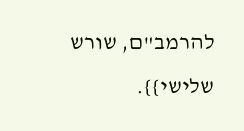להרמב"ם, שורש שלישי}}.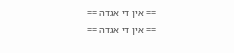== אין די אגדה ==
== אין די אגדה ==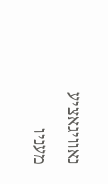נאוויגאציע מעניו